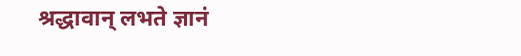श्रद्धावान् लभते ज्ञानं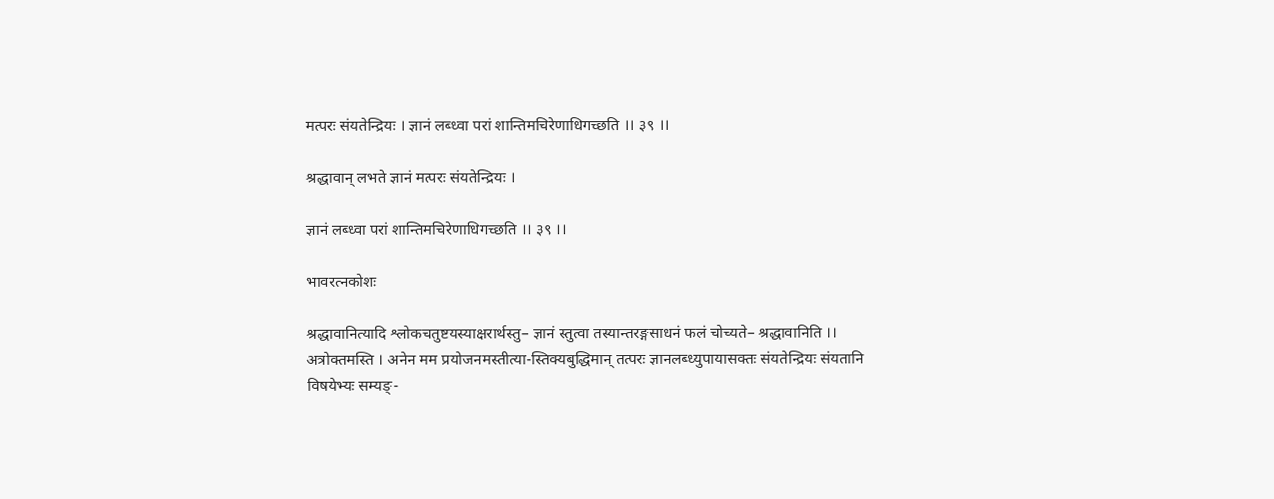मत्परः संयतेन्द्रियः । ज्ञानं लब्ध्वा परां शान्तिमचिरेणाधिगच्छति ।। ३९ ।।

श्रद्धावान् लभते ज्ञानं मत्परः संयतेन्द्रियः ।

ज्ञानं लब्ध्वा परां शान्तिमचिरेणाधिगच्छति ।। ३९ ।।

भावरत्नकोशः

श्रद्धावानित्यादि श्लोकचतुष्टयस्याक्षरार्थस्तु– ज्ञानं स्तुत्वा तस्यान्तरङ्गसाधनं फलं चोच्यते– श्रद्धावानिति ।। अत्रोक्तमस्ति । अनेन मम प्रयोजनमस्तीत्या-स्तिक्यबुद्धिमान् तत्परः ज्ञानलब्ध्युपायासक्तः संयतेन्द्रियः संयतानि विषयेभ्यः सम्यङ्-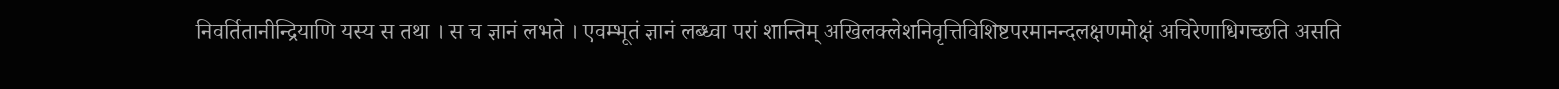निवर्तितानीन्द्रियाणि यस्य स तथा । स च ज्ञानं लभते । एवम्भूतं ज्ञानं लब्ध्वा परां शान्तिम् अखिलक्लेशनिवृत्तिविशिष्टपरमानन्दलक्षणमोक्षं अचिरेणाधिगच्छति असति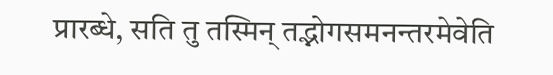प्रारब्धे, सति तु तस्मिन् तद्भोगसमनन्तरमेवेति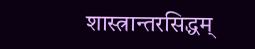शास्त्रान्तरसिद्धम्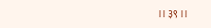।। ३९ ।।